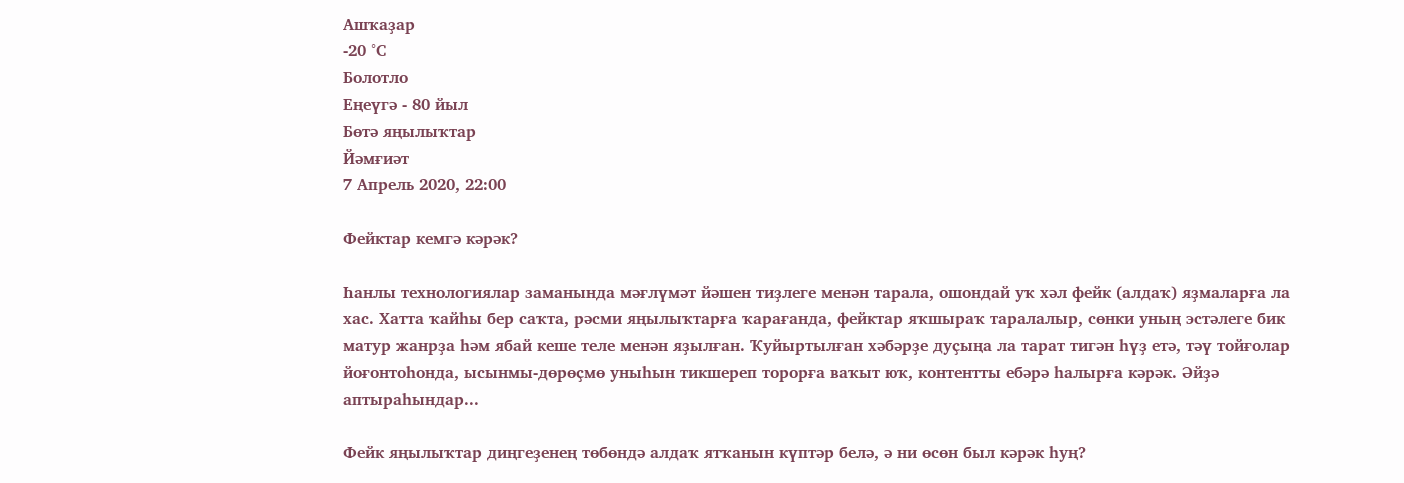Ашҡаҙар
-20 °С
Болотло
Еңеүгә - 80 йыл
Бөтә яңылыҡтар
Йәмғиәт
7 Апрель 2020, 22:00

Фейктар кемгә кәрәк?

Һанлы технологиялар заманында мәғлүмәт йәшен тиҙлеге менән тарала, ошондай уҡ хәл фейк (алдаҡ) яҙмаларға ла хас. Хатта ҡайһы бер саҡта, рәсми яңылыҡтарға ҡарағанда, фейктар яҡшыраҡ таралалыр, сөнки уның эстәлеге бик матур жанрҙа һәм ябай кеше теле менән яҙылған. Ҡуйыртылған хәбәрҙе дуҫыңа ла тарат тигән һүҙ етә, тәү тойғолар йоғонтоһонда, ысынмы-дөрөҫмө уныһын тикшереп торорға ваҡыт юҡ, контентты ебәрә һалырға кәрәк. Әйҙә аптыраһындар...

Фейк яңылыҡтар диңгеҙенең төбөндә алдаҡ ятҡанын күптәр белә, ә ни өсөн был кәрәк һуң?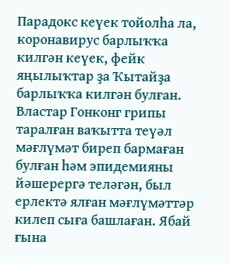Парадокс кеүек тойолһа ла, коронавирус барлыҡҡа килгән кеүек, фейк яңылыҡтар ҙа Ҡытайҙа барлыҡҡа килгән булған. Властар Гонконг грипы таралған ваҡытта теүәл мәғлүмәт биреп бармаған булған һәм эпидемияны йәшерергә теләгән, был ерлектә ялған мәғлүмәттәр килеп сыға башлаған. Ябай ғына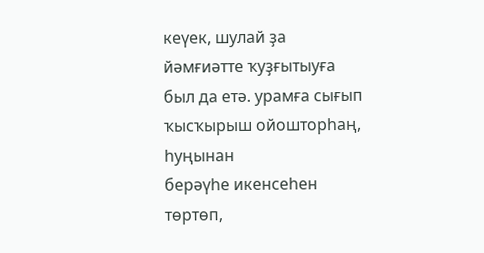кеүек, шулай ҙа йәмғиәтте ҡуҙғытыуға был да етә. урамға сығып ҡысҡырыш ойошторһаң, һуңынан
берәүһе икенсеһен төртөп,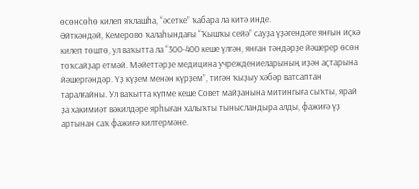өсөнсөһө килеп яҡлашһа, “әсетке” ҡабара ла китә инде.
Әйткәндәй, Кемерово ҡалаһындағы “Ҡышҡы сейә” сауҙа үҙәгендәге янғын иҫкә килеп төштө, ул ваҡытта ла “300-400 кеше үлгән, янған тәндәрҙе йәшерер өсөн тоҡсайҙар етмәй. Мәйеттәрҙе медицина учреждениеларының иҙән аҫтарына йәшергәндәр. Үҙ күҙем менән күрҙем”, тигән ҡыҙыу хәбәр ватсаптан таралғайны. Ул ваҡытта күпме кеше Совет майҙанына митингыға сыҡты, ярай ҙа хакимиәт вәкилдәре ярһыған халыҡты тынысландыра алды, фажиғә үҙ артынан саҡ фажиғә килтермәне.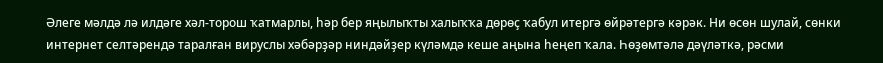Әлеге мәлдә лә илдәге хәл-торош ҡатмарлы, һәр бер яңылыҡты халыҡҡа дөрөҫ ҡабул итергә өйрәтергә кәрәк. Ни өсөн шулай, сөнки интернет селтәрендә таралған вируслы хәбәрҙәр ниндәйҙер күләмдә кеше аңына һеңеп ҡала. Һөҙөмтәлә дәүләткә, рәсми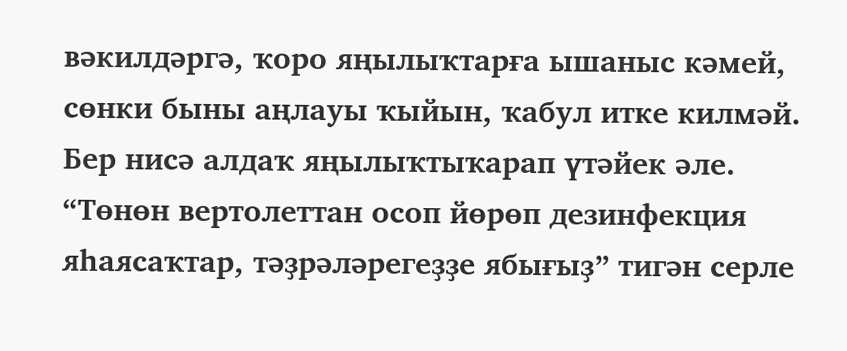вәкилдәргә, ҡоро яңылыҡтарға ышаныс кәмей, сөнки быны аңлауы ҡыйын, ҡабул итке килмәй.
Бер нисә алдаҡ яңылыҡтыҡарап үтәйек әле. “Төнөн вертолеттан осоп йөрөп дезинфекция яһаясаҡтар, тәҙрәләрегеҙҙе ябығыҙ” тигән серле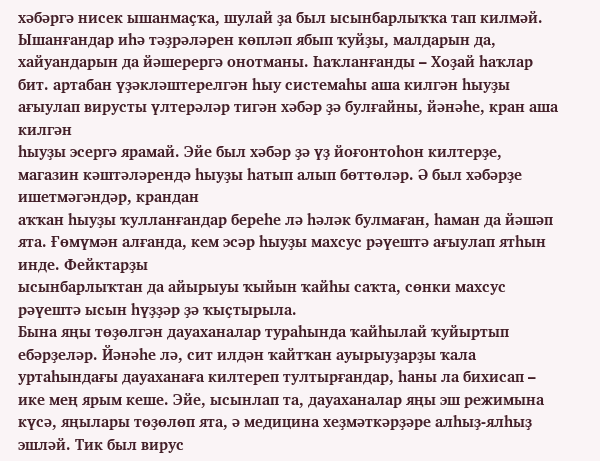хәбәргә нисек ышанмаҫҡа, шулай ҙа был ысынбарлыҡҡа тап килмәй. Ышанғандар иһә тәҙрәләрен көпләп ябып ҡуйҙы, малдарын да, хайуандарын да йәшерергә онотманы. Һаҡланғанды – Хоҙай һаҡлар бит. артабан үҙәкләштерелгән һыу системаһы аша килгән һыуҙы ағыулап вирусты үлтерәләр тигән хәбәр ҙә булғайны, йәнәһе, кран аша килгән
һыуҙы эсергә ярамай. Эйе был хәбәр ҙә үҙ йоғонтоһон килтерҙе, магазин кәштәләрендә һыуҙы һатып алып бөттөләр. Ә был хәбәрҙе ишетмәгәндәр, крандан
аҡҡан һыуҙы ҡулланғандар береһе лә һәләк булмаған, һаман да йәшәп ята. Ғөмүмән алғанда, кем эсәр һыуҙы махсус рәүештә ағыулап ятһын инде. Фейктарҙы
ысынбарлыҡтан да айырыуы ҡыйын ҡайһы саҡта, сөнки махсус рәүештә ысын һүҙҙәр ҙә ҡыҫтырыла.
Бына яңы төҙөлгән дауаханалар тураһында ҡайһылай ҡуйыртып ебәрҙеләр. Йәнәһе лә, сит илдән ҡайтҡан ауырыуҙарҙы ҡала уртаһындағы дауаханаға килтереп тултырғандар, һаны ла бихисап – ике мең ярым кеше. Эйе, ысынлап та, дауаханалар яңы эш режимына күсә, яңылары төҙөлөп ята, ә медицина хеҙмәткәрҙәре алһыҙ-ялһыҙ эшләй. Тик был вирус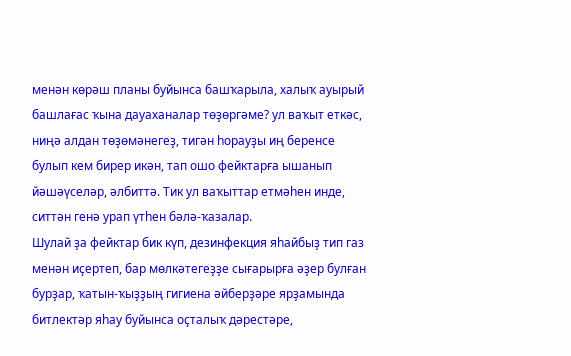менән көрәш планы буйынса башҡарыла, халыҡ ауырый башлағас ҡына дауаханалар төҙөргәме? ул ваҡыт еткәс, ниңә алдан төҙөмәнегеҙ, тигән һорауҙы иң беренсе булып кем бирер икән, тап ошо фейктарға ышанып йәшәүселәр, әлбиттә. Тик ул ваҡыттар етмәһен инде, ситтән генә урап үтһен бәлә-ҡазалар.
Шулай ҙа фейктар бик күп, дезинфекция яһайбыҙ тип газ менән иҫертеп, бар мөлкәтегеҙҙе сығарырға әҙер булған бурҙар, ҡатын-ҡыҙҙың гигиена әйберҙәре ярҙамында битлектәр яһау буйынса оҫталыҡ дәрестәре,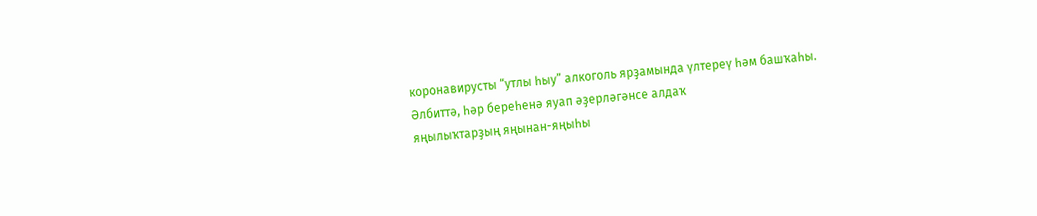коронавирусты “утлы һыу” алкоголь ярҙамында үлтереү һәм башҡаһы. Әлбиттә, һәр береһенә яуап әҙерләгәнсе алдаҡ
яңылыҡтарҙың яңынан-яңыһы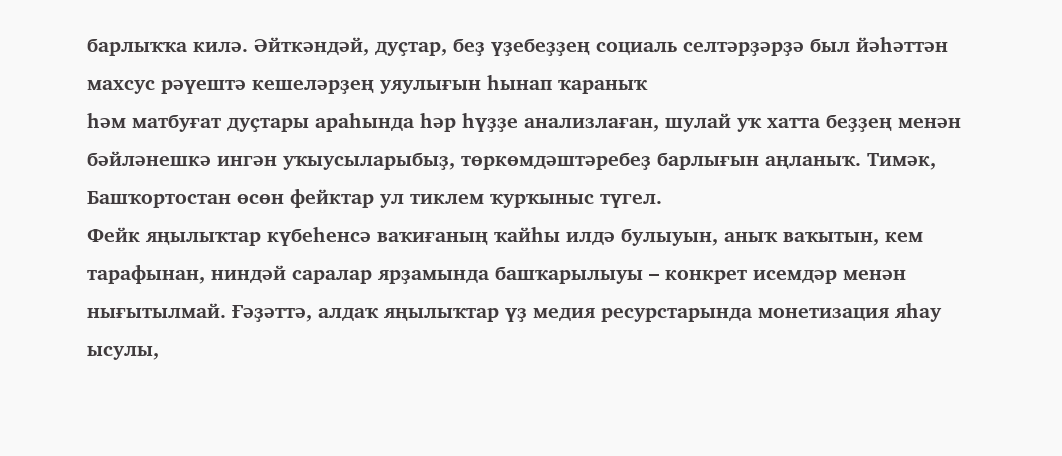барлыҡҡа килә. Әйткәндәй, дуҫтар, беҙ үҙебеҙҙең социаль селтәрҙәрҙә был йәһәттән махсус рәүештә кешеләрҙең уяулығын һынап ҡараныҡ
һәм матбуғат дуҫтары араһында һәр һүҙҙе анализлаған, шулай уҡ хатта беҙҙең менән бәйләнешкә ингән уҡыусыларыбыҙ, төркөмдәштәребеҙ барлығын аңланыҡ. Тимәк, Башҡортостан өсөн фейктар ул тиклем ҡурҡыныс түгел.
Фейк яңылыҡтар күбеһенсә ваҡиғаның ҡайһы илдә булыуын, аныҡ ваҡытын, кем тарафынан, ниндәй саралар ярҙамында башҡарылыуы – конкрет исемдәр менән нығытылмай. Ғәҙәттә, алдаҡ яңылыҡтар үҙ медия ресурстарында монетизация яһау ысулы,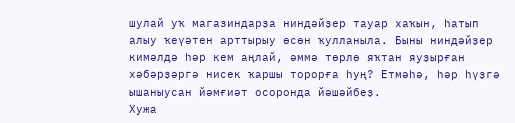шулай уҡ магазиндарҙа ниндәйҙер тауар хаҡын, һатып алыу ҡеүәтен арттырыу өсөн ҡулланыла. Быны ниндәйҙер кимәлдә һәр кем аңлай, әммә төрлө яҡтан яуҙырған хәбәрҙәргә нисек ҡаршы торорға һуң? Етмәһә, һәр һүҙгә ышаныусан йәмғиәт осоронда йәшәйбеҙ.
Хужа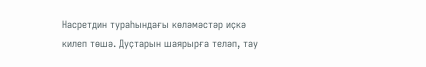Насретдин тураһындағы көләмәстәр иҫкә килеп төшә. Дуҫтарын шаярырға теләп, тау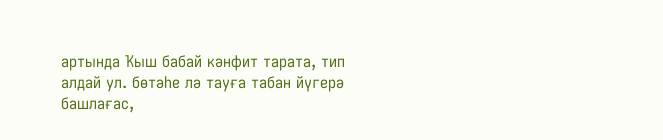артында Ҡыш бабай кәнфит тарата, тип алдай ул. бөтәһе лә тауға табан йүгерә башлағас,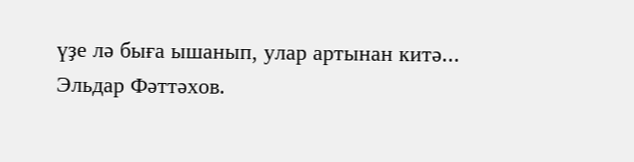үҙе лә быға ышанып, улар артынан китә...
Эльдар Фәттәхов.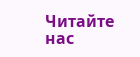Читайте нас